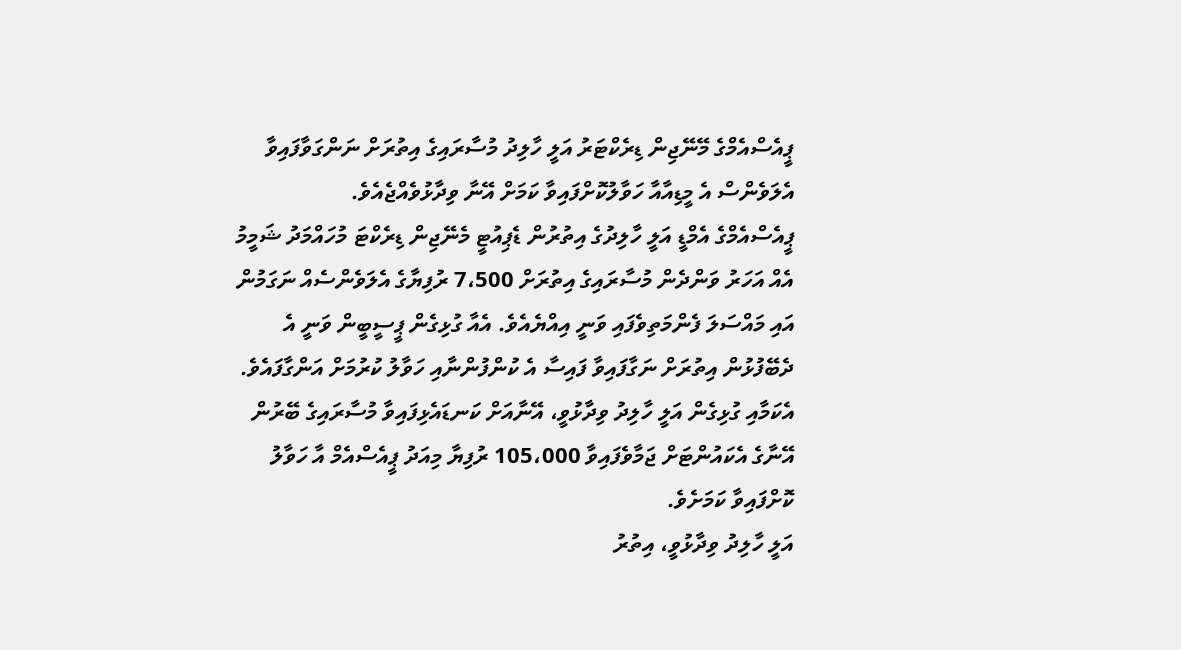ޕީއެސްއެމްގެ މޭނޭޖިން ޑިރެކްޓަރު އަލީ ހާލިދު މުސާރައިގެ އިތުރަށް ނަންގަވާފައިވާ އެލަވެންސް އެ މީޑިއާއާ ހަވާލުކޮށްފައިވާ ކަމަށް އޭނާ ވިދާޅުވެއްޖެއެވެ.
ޕީއެސްއެމްގެ އެމްޑީ އަލީ ހާލިދުގެ އިތުރުން ޑެޕިއުޓީ މެނޭޖިން ޑިރެކްޓަ މުހައްމަދު ޝަމީމު އެއް އަހަރު ވަންދެން މުސާރައިގެ އިތުރަށް 7،500 ރުފިޔާގެ އެލަވެންސެއް ނަގަމުން އައި މައްސަލަ ފެންމަތިވެފައި ވަނީ އިއްޔެއެވެ. އެއާ ގުޅިގެން ޕީސީބީން ވަނީ އެ ދެބޭފުޅުން އިތުރަށް ނަގާފައިވާ ފައިސާ އެ ކުންފުންނާއި ހަވާލު ކުރުމަށް އަންގާފައެވެ.
އެކަމާއި ގުޅިގެން އަލީ ހާލިދު ވިދާޅުވީ، އޭނާއަށް ކަނޑައެޅިފައިވާ މުސާރައިގެ ބޭރުން އޭނާގެ އެކައުންޓަށް ޖަމާވެފައިވާ 105،000 ރުފިޔާ މިއަދު ޕީއެސްއެމް އާ ހަވާލު ކޮށްފައިވާ ކަމަށެވެ.
އަލީ ހާލިދު ވިދާޅުވީ، އިތުރު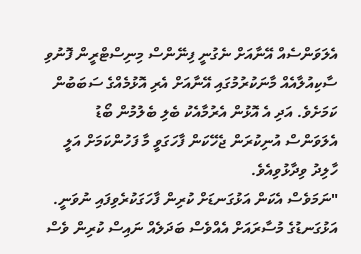އެލަވަންސެއް އޭނާއަށް ނެގުނީ ފިނޭންސް މިނިސްޓްރީން ފޮނުވި ސާކިއުލާއެއް މާނަކުރުމުގައި އޭނާއަށް އެރި އޮޅުމެއްގެ ސަބަބުން ކަމަށެވެ. އަދި އެ އޮޅުން އެރުމާއެކު ބެލި ބެލުމުން ބޯޑު އެލަވަންސް އުނިކުރަން ޖެހޭކަން ފާހަގަވީ މާ ފަހުންކަމަށް އަލީ ހާލިދު ވިދާޅުވިއެވެ.
"ނަމަވެސް އެކަން އަޅުގަނޑަށް ކުރިން ފާހަގަކުރެވިފައި ނުވަނީ. އަޅުގަނޑުގެ މުސާރައަށް އެއްވެސް ބަދަލެއް ނައިސް ކުރިން ވެސް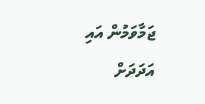ޖަމާވަމުން އައި އަދަދަށް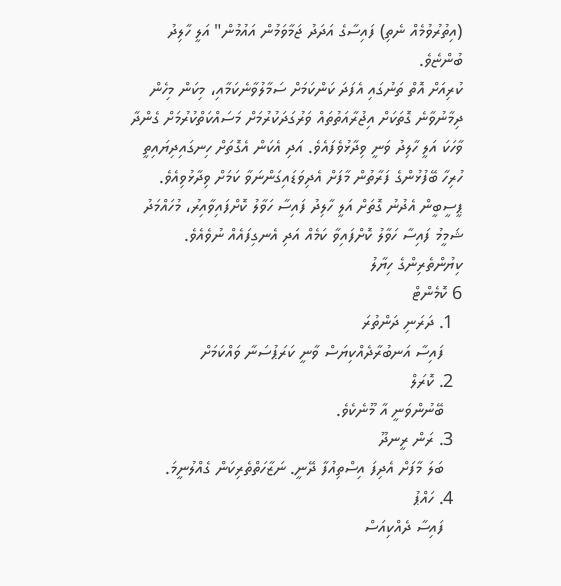(އިތުރުވުމެއް ނެތި) ފައިސާގެ އަދަދު ޖަމާވަމުން އައުމުން" އަލީ ހާލިދު ބުންޏެވެ.
ކުރިއަށް އޮތް ތަނުގައި އެފަދަ ކަންކަމަށް ސަމާލުވާނެކަމާއި، މިކަން މިހެން ދިމާނުވާނެ ގޮތަކަށް އިޖުރާއަތުތައް ވަރުގަދަކުރުމަށް މަސައްކަތްކުރުމަށް ގެންދާ ވާހަކަ އަލީ ހާލިދު ވަނީ ވިދާޅުވެފައެވެ. އަދި އެކަން އެގޮތަށް ހިނގައިދިޔައިތީ ހުރިހާ ބޭފުޅުންގެ ފަރާތުން މާފަށް އެދިވަޑައިގަންނަވާ ކަމަށް ވިދާޅުވިއެވެ.
ޕީސީބީން އެދުނު ގޮތަށް އަލީ ހާލިދު ފައިސާ ހަވާލު ކޮށްފައިވާއިރު، މުހައްމަދު ޝަމީމު ފައިސާ ހަވާލު ކޮށްފައިވާ ކަމެއް އަދި އެނގިފައެއް ނުވެއެވެ.
ކިޔުންތެރިންގެ ހިޔާލު
6 ކޮމެންޓް
  1. ދަރަނި ދަންތުރަ
    ފައިސާ އަނބުރާދެއްކިޔަސް ވާނީ ކަރަޕުސަނާ ވައްކަމަށް
  2. ކޮރަލް
    ބޭނުންވަނީ އާ މޫނެކެވެ.
  3. ރަން ރީނދޫ
    ބަލަ މާފަށް އެދިފަ އިސްތިއުފާ ދޭނީ. ނަޒާހަތްތެރިކަން ގެއްލުނީމަ.
  4. ހައްޕު
    ފައިސާ ދެއްކިއަސް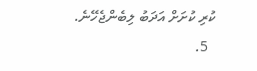ކުރި ކުށަށް އަދަބު ލިބެންޖެހޭނެ.
  5.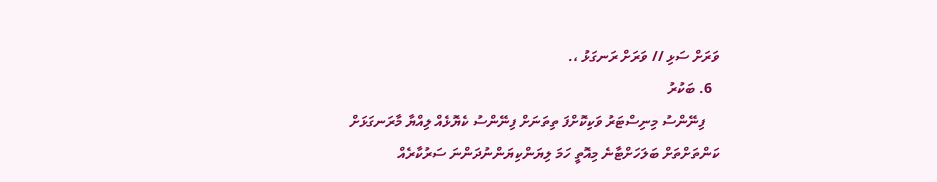ވަރަށް ސަޅި // ވަރަށް ރަނގަޅު ،.
  6. ބަކުރު
    ފިނޭންސު މިނިސްޓަރު ވަކިކޮށްފަ ތިތަނަށް ފިނޭންސު ކެޔޮޅެއް ލިއްޔާ މާރަނގަޅަށް ކަންތަށްތަށް ބަލަހަށްޓާނެ މިއޮތީ ހަމަ ލިޔަންކިޔަންނުދަންނަ ސަރުކާރެއް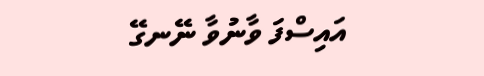އައިސްފަ ވާނުވާ ނޭނގޭ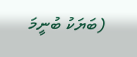(ބަޔަކު ބުނީމަ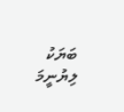ބަޔަކު ލިޔުނީމަ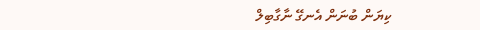ކިޔަން ބުނަން އެނގޭ ނާގާބިލް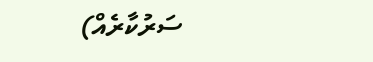ސަރުކާރެއް)